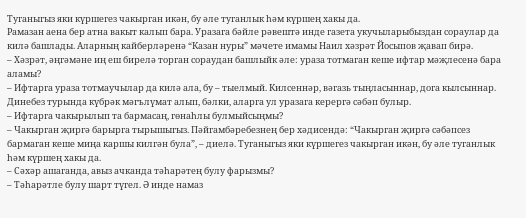Туганыгыз яки күршегез чакырган икән, бу әле туганлык һәм күршең хакы да.
Рамазан аена бер атна вакыт калып бара. Уразага бәйле рәвештә инде газета укучыларыбыздан сораулар да килә башлады. Аларның кайберләренә “Казан нуры” мәчете имамы Наил хәзрәт Йосыпов җавап бирә.
– Хәзрәт, әңгәмәне иң еш бирелә торган сораудан башлыйк әле: ураза тотмаган кеше ифтар мәҗлесенә бара аламы?
– Ифтарга ураза тотмаучылар да килә ала, бу – тыелмый. Килсеннәр, вәгазь тыңласыннар, дога кылсыннар. Динебез турында күбрәк мәгълүмат алып, бәлки, аларга ул уразага керергә сәбәп булыр.
– Ифтарга чакырылып та бармасаң, гөнаһлы булмыйсыңмы?
– Чакырган җиргә барырга тырышыгыз. Пәйгамбәребезнең бер хәдисендә: “Чакырган җиргә сәбәпсез бармаган кеше миңа каршы килгән була”, – диелә. Туганыгыз яки күршегез чакырган икән, бу әле туганлык һәм күршең хакы да.
– Сәхәр ашаганда, авыз ачканда тәһарәтең булу фарызмы?
– Тәһарәтле булу шарт түгел. Ә инде намаз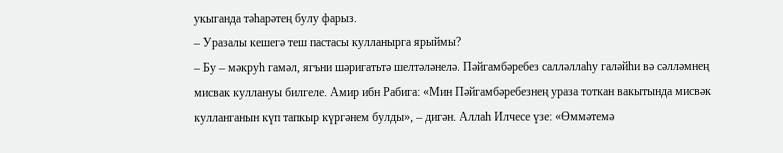укыганда тәһарәтең булу фарыз.
– Уразалы кешегә теш пастасы кулланырга ярыймы?
– Бу – мәкруһ гамәл, ягъни шәригатьтә шелтәләнелә. Пәйгамбәребез салләллаһу галәйһи вә сәлләмнең мисвак куллануы билгеле. Амир ибн Рабига: «Мин Пәйгамбәребезнең ураза тоткан вакытында мисвәк кулланганын күп тапкыр күргәнем булды», – дигән. Аллаһ Илчесе үзе: «Өммәтемә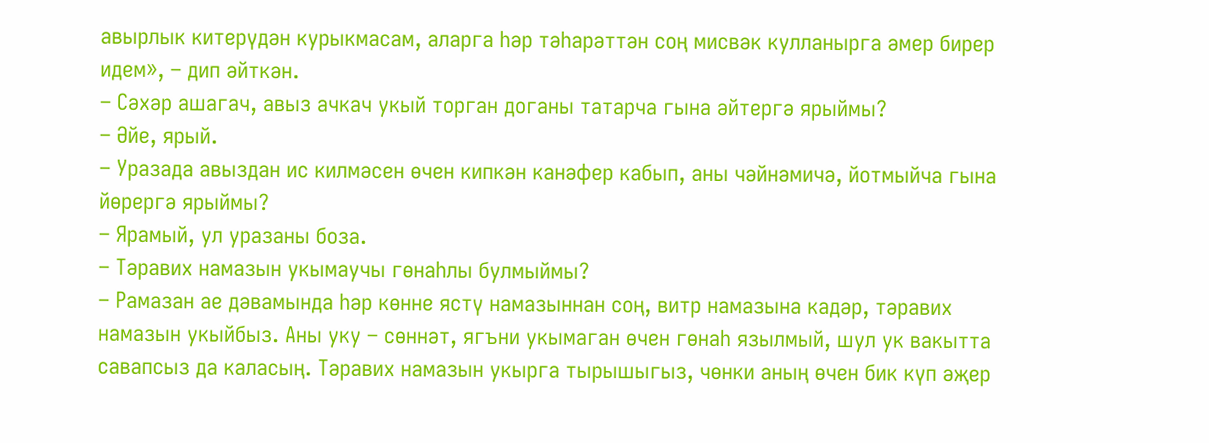авырлык китерүдән курыкмасам, аларга һәр тәһарәттән соң мисвәк кулланырга әмер бирер идем», – дип әйткән.
– Сәхәр ашагач, авыз ачкач укый торган доганы татарча гына әйтергә ярыймы?
– Әйе, ярый.
– Уразада авыздан ис килмәсен өчен кипкән канәфер кабып, аны чәйнәмичә, йотмыйча гына йөрергә ярыймы?
– Ярамый, ул уразаны боза.
– Тәравих намазын укымаучы гөнаһлы булмыймы?
– Рамазан ае дәвамында һәр көнне ястү намазыннан соң, витр намазына кадәр, тәравих намазын укыйбыз. Аны уку – сөннәт, ягъни укымаган өчен гөнаһ язылмый, шул ук вакытта савапсыз да каласың. Тәравих намазын укырга тырышыгыз, чөнки аның өчен бик күп әҗер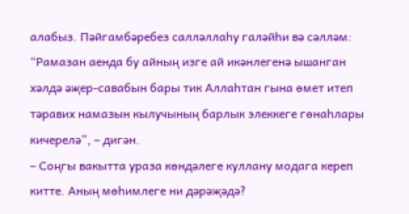алабыз. Пәйгамбәребез салләллаһу галәйһи вә сәлләм: “Рамазан аенда бу айның изге ай икәнлегенә ышанган хәлдә әҗер-савабын бары тик Аллаһтан гына өмет итеп тәравих намазын кылучының барлык элеккеге гөнаһлары кичерелә”, – дигән.
– Соңгы вакытта ураза көндәлеге куллану модага кереп китте. Аның мөһимлеге ни дәрәҗәдә?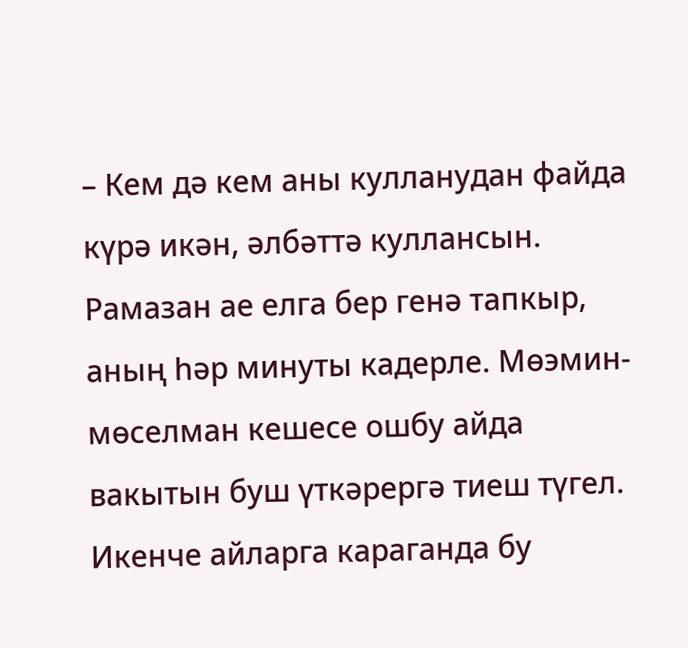– Кем дә кем аны кулланудан файда күрә икән, әлбәттә куллансын. Рамазан ае елга бер генә тапкыр, аның һәр минуты кадерле. Мөэмин-мөселман кешесе ошбу айда вакытын буш үткәрергә тиеш түгел. Икенче айларга караганда бу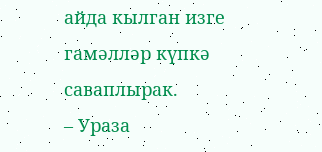айда кылган изге гамәлләр күпкә саваплырак.
– Ураза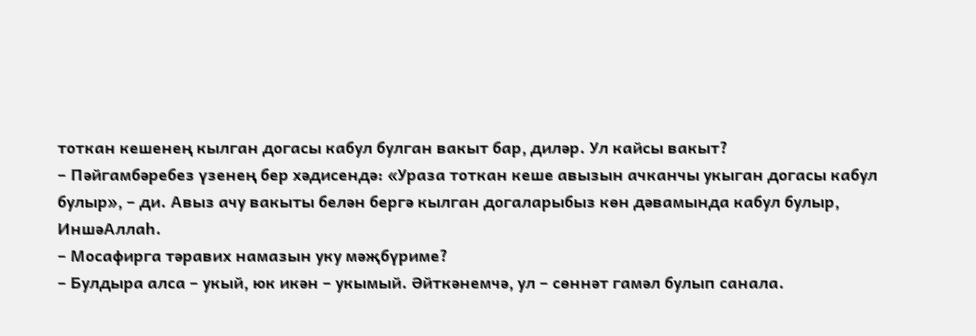тоткан кешенең кылган догасы кабул булган вакыт бар, диләр. Ул кайсы вакыт?
– Пәйгамбәребез үзенең бер хәдисендә: «Ураза тоткан кеше авызын ачканчы укыган догасы кабул булыр», – ди. Авыз ачу вакыты белән бергә кылган догаларыбыз көн дәвамында кабул булыр, ИншәАллаһ.
– Мосафирга тәравих намазын уку мәҗбүриме?
– Булдыра алса – укый, юк икән – укымый. Әйткәнемчә, ул – сөннәт гамәл булып санала.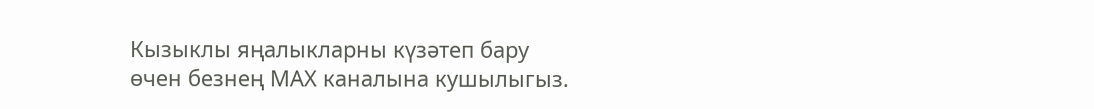Кызыклы яңалыкларны күзәтеп бару өчен безнең МАХ каналына кушылыгыз.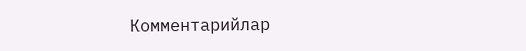Комментарийлар